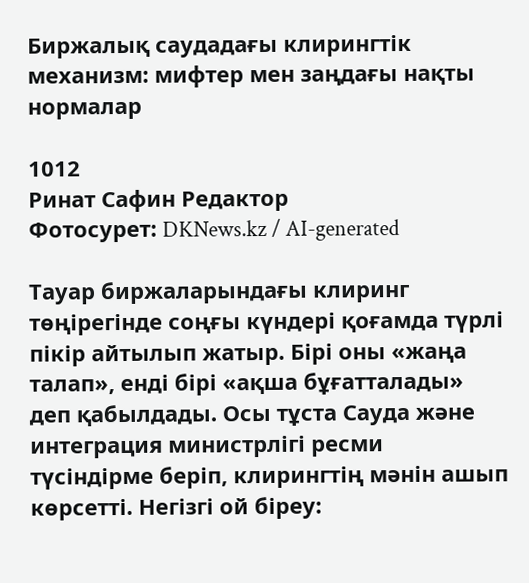Биржалық саудадағы клирингтік механизм: мифтер мен заңдағы нақты нормалар

1012
Ринат Сафин Редактор
Фотосурет: DKNews.kz / AI-generated

Тауар биржаларындағы клиринг төңірегінде соңғы күндері қоғамда түрлі пікір айтылып жатыр. Бірі оны «жаңа талап», енді бірі «ақша бұғатталады» деп қабылдады. Осы тұста Сауда және интеграция министрлігі ресми түсіндірме беріп, клирингтің мәнін ашып көрсетті. Негізгі ой біреу: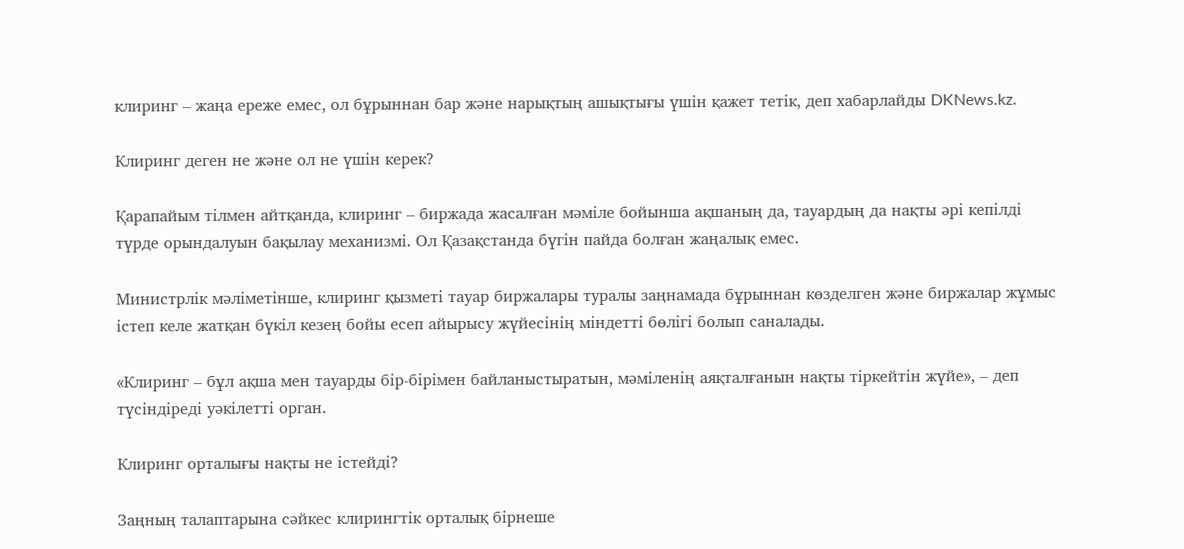клиринг – жаңа ереже емес, ол бұрыннан бар және нарықтың ашықтығы үшін қажет тетік, деп хабарлайды DKNews.kz.

Клиринг деген не және ол не үшін керек?

Қарапайым тілмен айтқанда, клиринг – биржада жасалған мәміле бойынша ақшаның да, тауардың да нақты әрі кепілді түрде орындалуын бақылау механизмі. Ол Қазақстанда бүгін пайда болған жаңалық емес.

Министрлік мәліметінше, клиринг қызметі тауар биржалары туралы заңнамада бұрыннан көзделген және биржалар жұмыс істеп келе жатқан бүкіл кезең бойы есеп айырысу жүйесінің міндетті бөлігі болып саналады.

«Клиринг – бұл ақша мен тауарды бір-бірімен байланыстыратын, мәміленің аяқталғанын нақты тіркейтін жүйе», – деп түсіндіреді уәкілетті орган.

Клиринг орталығы нақты не істейді?

Заңның талаптарына сәйкес клирингтік орталық бірнеше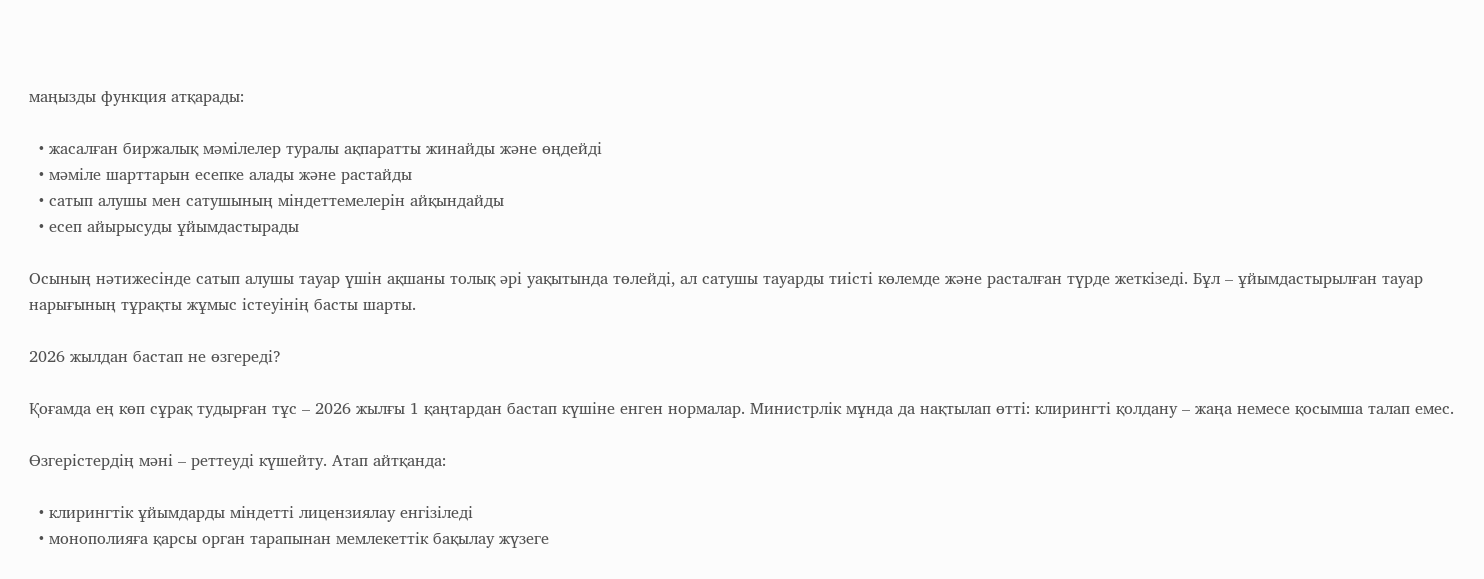маңызды функция атқарады:

  • жасалған биржалық мәмілелер туралы ақпаратты жинайды және өңдейді
  • мәміле шарттарын есепке алады және растайды
  • сатып алушы мен сатушының міндеттемелерін айқындайды
  • есеп айырысуды ұйымдастырады

Осының нәтижесінде сатып алушы тауар үшін ақшаны толық әрі уақытында төлейді, ал сатушы тауарды тиісті көлемде және расталған түрде жеткізеді. Бұл – ұйымдастырылған тауар нарығының тұрақты жұмыс істеуінің басты шарты.

2026 жылдан бастап не өзгереді?

Қоғамда ең көп сұрақ тудырған тұс – 2026 жылғы 1 қаңтардан бастап күшіне енген нормалар. Министрлік мұнда да нақтылап өтті: клирингті қолдану – жаңа немесе қосымша талап емес.

Өзгерістердің мәні – реттеуді күшейту. Атап айтқанда:

  • клирингтік ұйымдарды міндетті лицензиялау енгізіледі
  • монополияға қарсы орган тарапынан мемлекеттік бақылау жүзеге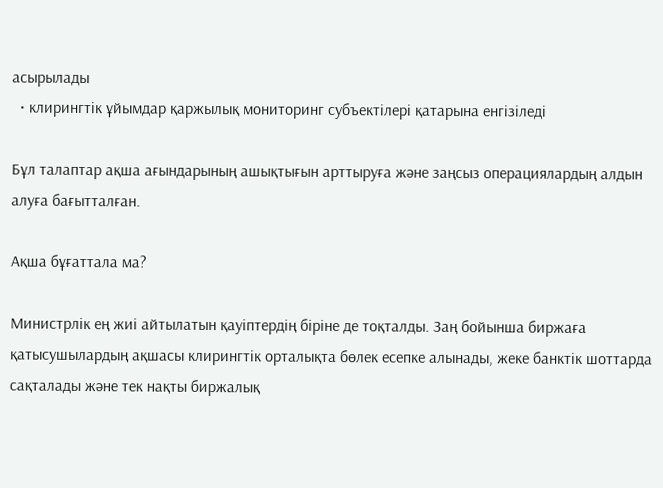асырылады
  • клирингтік ұйымдар қаржылық мониторинг субъектілері қатарына енгізіледі

Бұл талаптар ақша ағындарының ашықтығын арттыруға және заңсыз операциялардың алдын алуға бағытталған.

Ақша бұғаттала ма?

Министрлік ең жиі айтылатын қауіптердің біріне де тоқталды. Заң бойынша биржаға қатысушылардың ақшасы клирингтік орталықта бөлек есепке алынады, жеке банктік шоттарда сақталады және тек нақты биржалық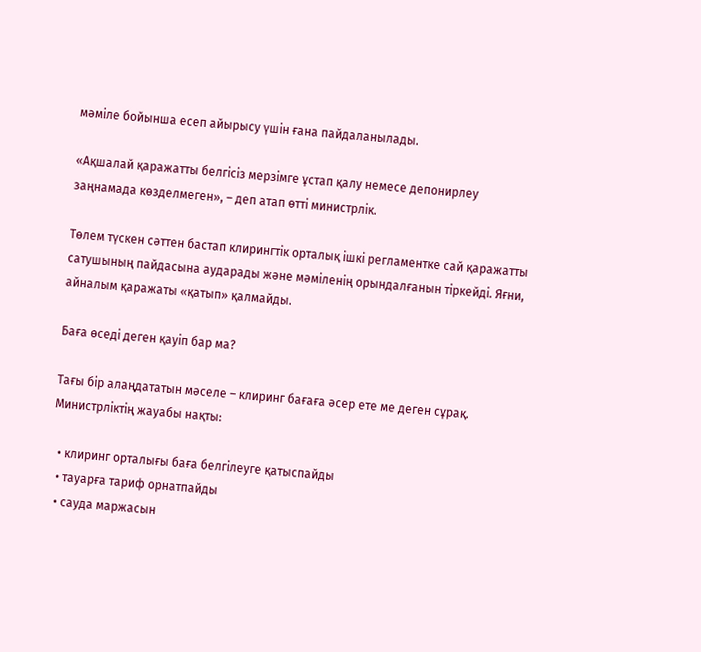мәміле бойынша есеп айырысу үшін ғана пайдаланылады.

«Ақшалай қаражатты белгісіз мерзімге ұстап қалу немесе депонирлеу заңнамада көзделмеген», – деп атап өтті министрлік.

Төлем түскен сәттен бастап клирингтік орталық ішкі регламентке сай қаражатты сатушының пайдасына аударады және мәміленің орындалғанын тіркейді. Яғни, айналым қаражаты «қатып» қалмайды.

Баға өседі деген қауіп бар ма?

Тағы бір алаңдататын мәселе – клиринг бағаға әсер ете ме деген сұрақ. Министрліктің жауабы нақты:

  • клиринг орталығы баға белгілеуге қатыспайды
  • тауарға тариф орнатпайды
  • сауда маржасын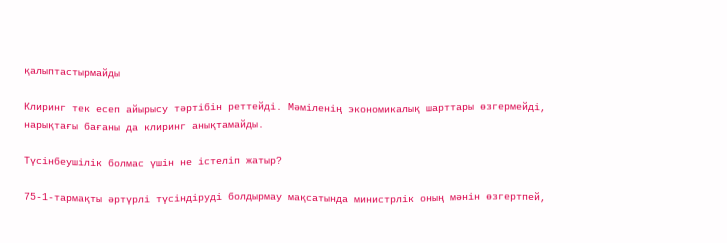қалыптастырмайды

Клиринг тек есеп айырысу тәртібін реттейді. Мәміленің экономикалық шарттары өзгермейді, нарықтағы бағаны да клиринг анықтамайды.

Түсінбеушілік болмас үшін не істеліп жатыр?

75-1-тармақты әртүрлі түсіндіруді болдырмау мақсатында министрлік оның мәнін өзгертпей,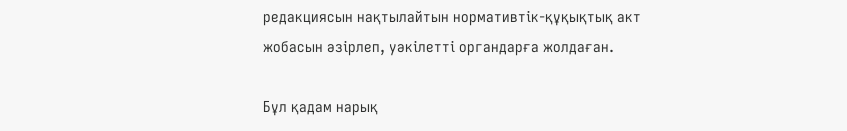редакциясын нақтылайтын нормативтік-құқықтық акт жобасын әзірлеп, уәкілетті органдарға жолдаған.

Бұл қадам нарық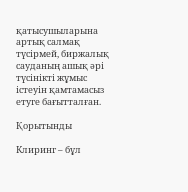қатысушыларына артық салмақ түсірмей, биржалық сауданың ашық әрі түсінікті жұмыс істеуін қамтамасыз етуге бағытталған.

Қорытынды

Клиринг – бұл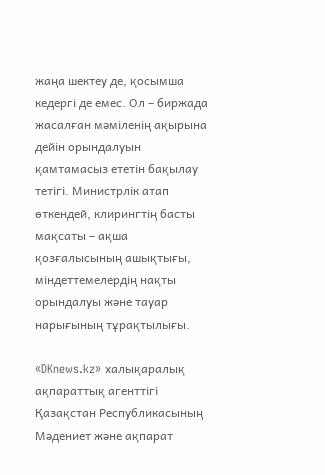жаңа шектеу де, қосымша кедергі де емес. Ол – биржада жасалған мәміленің ақырына дейін орындалуын қамтамасыз ететін бақылау тетігі. Министрлік атап өткендей, клирингтің басты мақсаты – ақша қозғалысының ашықтығы, міндеттемелердің нақты орындалуы және тауар нарығының тұрақтылығы.

«DKnews.kz» халықаралық ақпараттық агенттігі Қазақстан Республикасының Мәдениет және ақпарат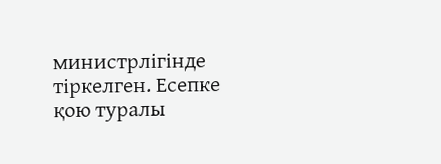министрлігінде тіркелген. Есепке қою туралы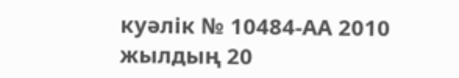куәлік № 10484-АА 2010 жылдың 20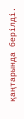қаңтарында берілді.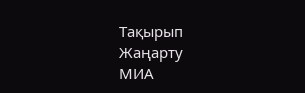Тақырып
Жаңарту
МИА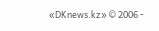«DKnews.kz» © 2006 -